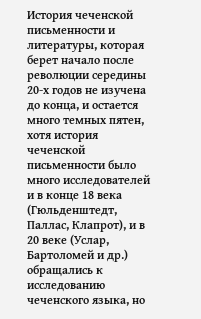История чеченской письменности и литературы, которая берет начало после революции середины 20-х годов не изучена до конца, и остается много темных пятен, хотя история чеченской письменности было много исследователей и в конце 18 века (Гюльденштедт, Паллас, Клапрот), и в 20 веке (Услар, Бартоломей и др.) обращались к исследованию чеченского языка, но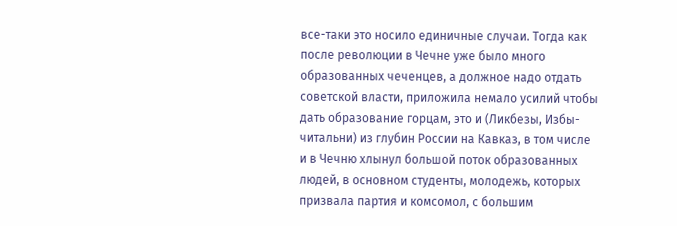все-таки это носило единичные случаи. Тогда как после революции в Чечне уже было много образованных чеченцев, а должное надо отдать советской власти, приложила немало усилий чтобы дать образование горцам, это и (Ликбезы, Избы-читальни) из глубин России на Кавказ, в том числе и в Чечню хлынул большой поток образованных людей, в основном студенты, молодежь, которых призвала партия и комсомол, с большим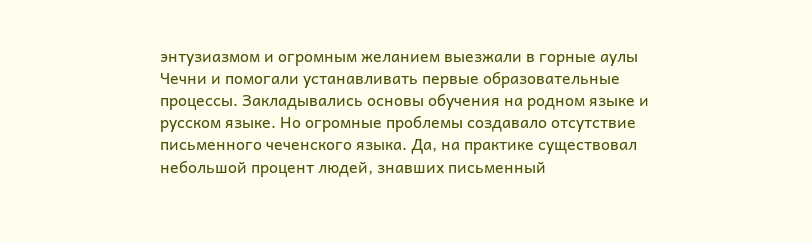энтузиазмом и огромным желанием выезжали в горные аулы Чечни и помогали устанавливать первые образовательные процессы. Закладывались основы обучения на родном языке и русском языке. Но огромные проблемы создавало отсутствие письменного чеченского языка. Да, на практике существовал небольшой процент людей, знавших письменный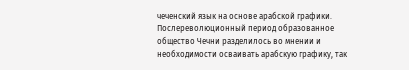чеченский язык на основе арабской графики. Послереволюционный период образованное общество Чечни разделилось во мнении и необходимости осваивать арабскую графику, так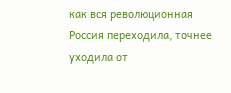как вся революционная Россия переходила, точнее уходила от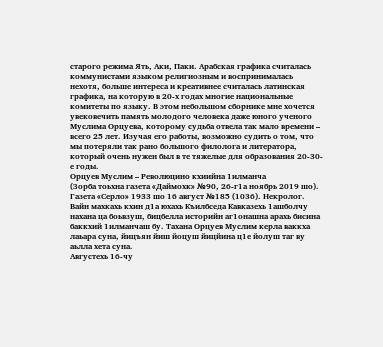старого режима Ять, Аки, Паки. Арабская графика считалась коммунистами языком религиозным и воспринималась нехотя, больше интереса и креативнее считалась латинская графика, на которую в 20-х годах многие национальные комитеты по языку. В этом небольшом сборнике мне хочется увековечить память молодого человека даже юного ученого Муслима Орцуева, которому судьба отвела так мало времени – всего 25 лет. Изучая его работы, возможно судить о том, что мы потеряли так рано большого филолога и литератора, который очень нужен был в те тяжелые для образования 20-30-е годы.
Орцуев Муслим – Революцино кхиийна 1илманча
(Зорба тоьхна газета «Даймохк» №90, 26-г1а ноябрь 2019 шо).
Газета «Серло» 1933 шо 16 август №185 (1036). Некролог. Вайн махкахь кхин д1а юхахь Къилбседа Кавказехь 1ашболчу нахана ца боьвзуш, бицбелла историйн аг1онашна арахь бисина баккхий 1илманчаш бу. Тахана Орцуев Муслим керла ваккха лаьара суна, йицъян йиш йоцуш йицйина ц1е йолуш таг ву аьлла хета суна.
Августехь 16-чу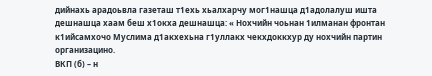дийнахь арадоьвла газеташ т1ехь хьалхарчу мог1нашца д1адолалуш ишта дешнашца хаам беш х1окха дешнашца: « Нохчийн чоьнан 1илманан фронтан к1ийсамхочо Муслима д1акхехьна г1уллакх чекхдоккхур ду нохчийн партин организацино.
ВКП (б) – н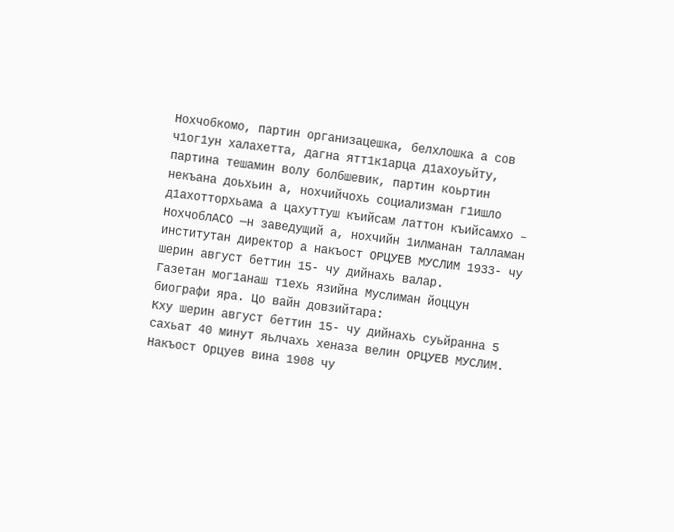Нохчобкомо, партин организацешка, белхлошка а сов ч1ог1ун халахетта, дагна ятт1к1арца д1ахоуьйту, партина тешамин волу болбшевик, партин коьртин некъана доьхьин а, нохчийчохь социализман г1ишло д1ахотторхьама а цахуттуш къийсам латтон къийсамхо – НохчоблАСО —н заведущий а, нохчийн 1илманан талламан институтан директор а накъост ОРЦУЕВ МУСЛИМ 1933- чу шерин август беттин 15- чу дийнахь валар.
Газетан мог1анаш т1ехь язийна Муслиман йоццун биографи яра. Цо вайн довзийтара:
Кху шерин август беттин 15- чу дийнахь суьйранна 5 сахьат 40 минут яьлчахь хеназа велин ОРЦУЕВ МУСЛИМ. Накъост Орцуев вина 1908 чу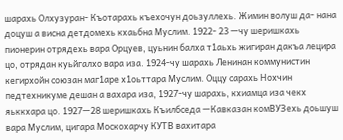шарахь Олхузуран- Къотарахь къехочун доьзуллехь. Жимин волуш да- нана доцуш а висна детдомехь кхаьбна Муслим. 1922- 23 —чу шеришкахь пионерин отрядехь вара Орцуев, цуьнин балха т1аьхь жигиран дакъа лецира цо, отрядан куьйгалхо вара иза. 1924-чу шарахь Ленинан коммунистин кегирхойн союзан маг1аре х1оьттара Муслим. Оццу сарахь Нохчин педтехникуме дешан а вахара иза, 1927-чу шарахь, кхиамца иза чекх яьккхара цо. 1927—28 шеришкахь Къилбседа —Кавказан комВУЗехь доьшуш вара Муслим, цигара Москохарчу КУТВ вахитара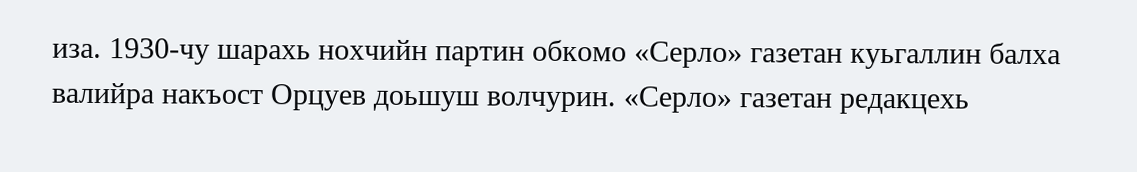иза. 1930-чу шарахь нохчийн партин обкомо «Серло» газетан куьгаллин балха валийра накъост Орцуев доьшуш волчурин. «Серло» газетан редакцехь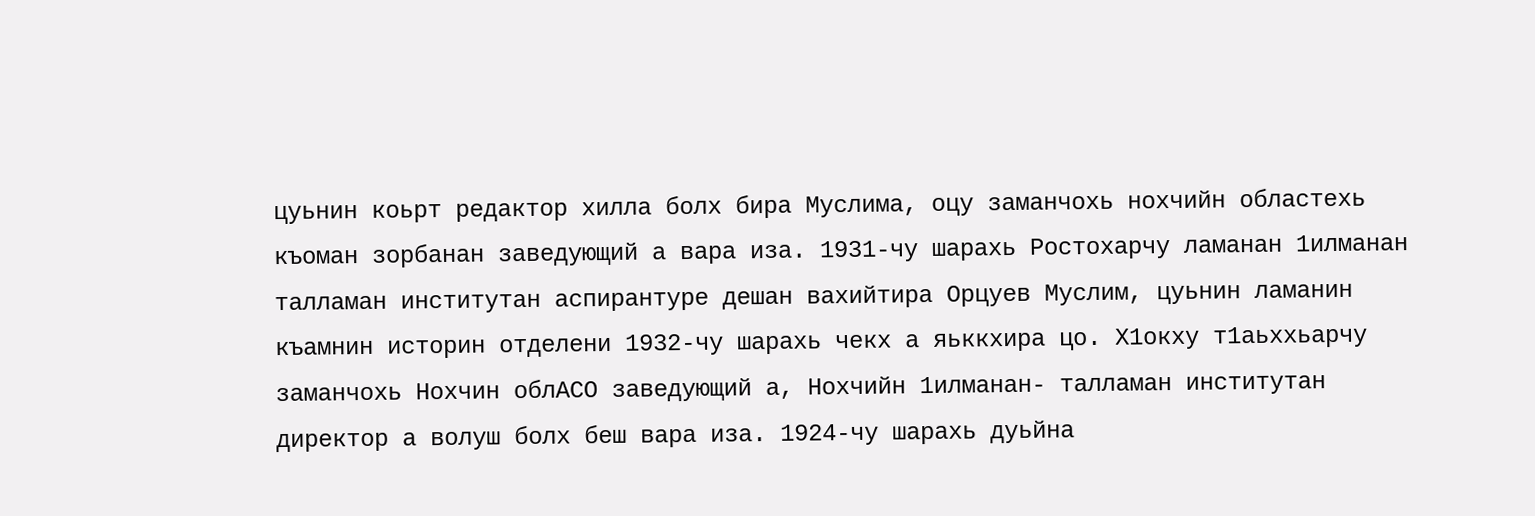цуьнин коьрт редактор хилла болх бира Муслима, оцу заманчохь нохчийн областехь къоман зорбанан заведующий а вара иза. 1931-чу шарахь Ростохарчу ламанан 1илманан талламан институтан аспирантуре дешан вахийтира Орцуев Муслим, цуьнин ламанин къамнин историн отделени 1932-чу шарахь чекх а яьккхира цо. Х1окху т1аьххьарчу заманчохь Нохчин облАСО заведующий а, Нохчийн 1илманан- талламан институтан директор а волуш болх беш вара иза. 1924-чу шарахь дуьйна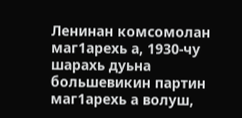Ленинан комсомолан маг1арехь а, 1930-чу шарахь дуьна большевикин партин маг1арехь а волуш,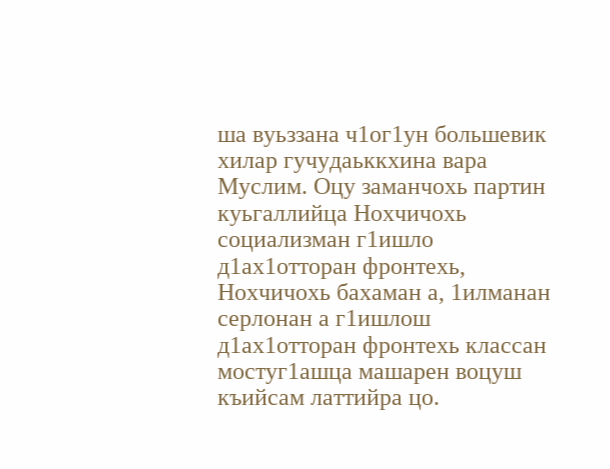ша вуьззана ч1ог1ун большевик хилар гучудаьккхина вара Муслим. Оцу заманчохь партин куьгаллийца Нохчичохь социализман г1ишло д1ах1отторан фронтехь, Нохчичохь бахаман а, 1илманан серлонан а г1ишлош д1ах1отторан фронтехь классан мостуг1ашца машарен воцуш къийсам латтийра цо.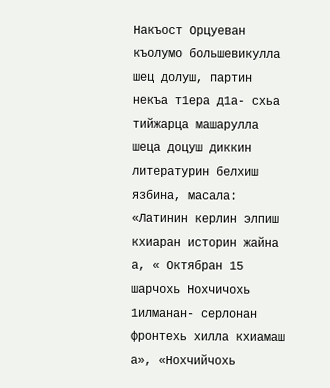Накъост Орцуеван къолумо большевикулла шец долуш, партин некъа т1ера д1а- схьа тийжарца машарулла шеца доцуш диккин литературин белхиш язбина, масала: «Латинин керлин элпиш кхиаран историн жайна а, « Октябран 15 шарчохь Нохчичохь 1илманан- серлонан фронтехь хилла кхиамаш а», «Нохчийчохь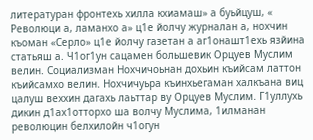литературан фронтехь хилла кхиамаш» а буьйцуш, « Революци а, ламанхо а» ц1е йолчу журналан а, нохчин къоман «Серло» ц1е йолчу газетан а аг1онашт1ехь язйина статьяш а. Ч1ог1ун сацамен большевик Орцуев Муслим велин. Социализман Нохчичоьнан дохьин къийсам латтон къийсамхо велин. Нохчичуьра къинхьегаман халкъана виц цалуш веххин дагахь лаьттар ву Орцуев Муслим. Г1уллухь дикин д1ах1отторхо ша волчу Муслима, 1илманан революцин белхилойн ч1огун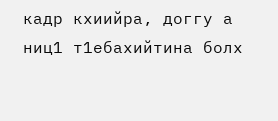кадр кхиийра, доггу а ниц1 т1ебахийтина болх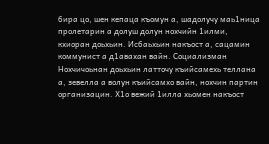бира цо, шен кепаца къомун а, шадолучу маь1ница пролетарин а долуш долун нохчийн 1илми, кхиоран доьхьин. Исбаьхьин накъост а, сацамин коммунист а д1авахан вайн. Социализман Нохчичоьнан доьхьин латточу къийсамехь теллана а, зевелла а волун къийсамхо вайн, нохчин партин организацин. Х1о вежий 1илла хьомен накъост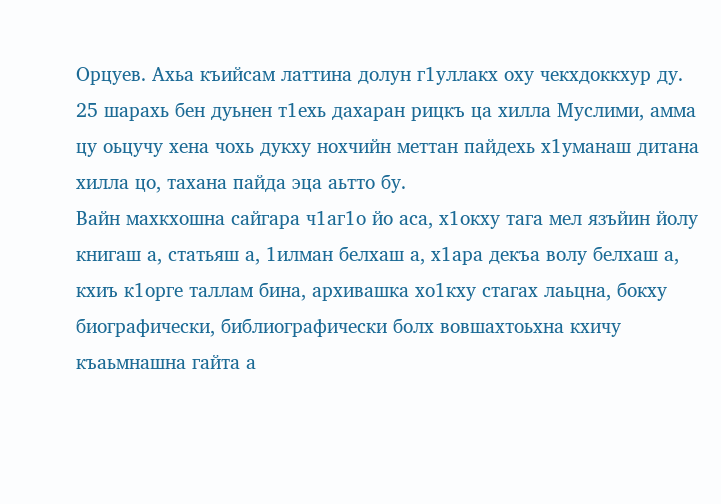Орцуев. Ахьа къийсам латтина долун г1уллакх оху чекхдоккхур ду.
25 шарахь бен дуьнен т1ехь дахаран рицкъ ца хилла Муслими, амма цу оьцучу хена чохь дукху нохчийн меттан пайдехь х1уманаш дитана хилла цо, тахана пайда эца аьтто бу.
Вайн махкхошна сайгара ч1аг1о йо аса, х1окху тага мел язъйин йолу книгаш а, статьяш а, 1илман белхаш а, х1ара декъа волу белхаш а, кхиъ к1орге таллам бина, архивашка хо1кху стагах лаьцна, бокху биографически, библиографически болх вовшахтоьхна кхичу къаьмнашна гайта а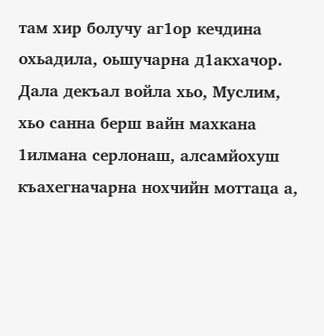там хир болучу аг1ор кечдина охьадила, оьшучарна д1акхачор. Дала декъал войла хьо, Муслим, хьо санна берш вайн махкана 1илмана серлонаш, алсамйохуш къахегначарна нохчийн моттаца а,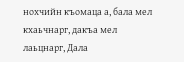нохчийн къомаца а, бала мел кхаьчнарг, дакъа мел лаьцнарг, Дала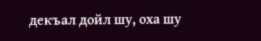декъал дойл шу, оха шу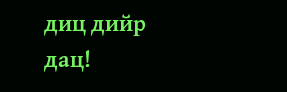диц дийр дац!